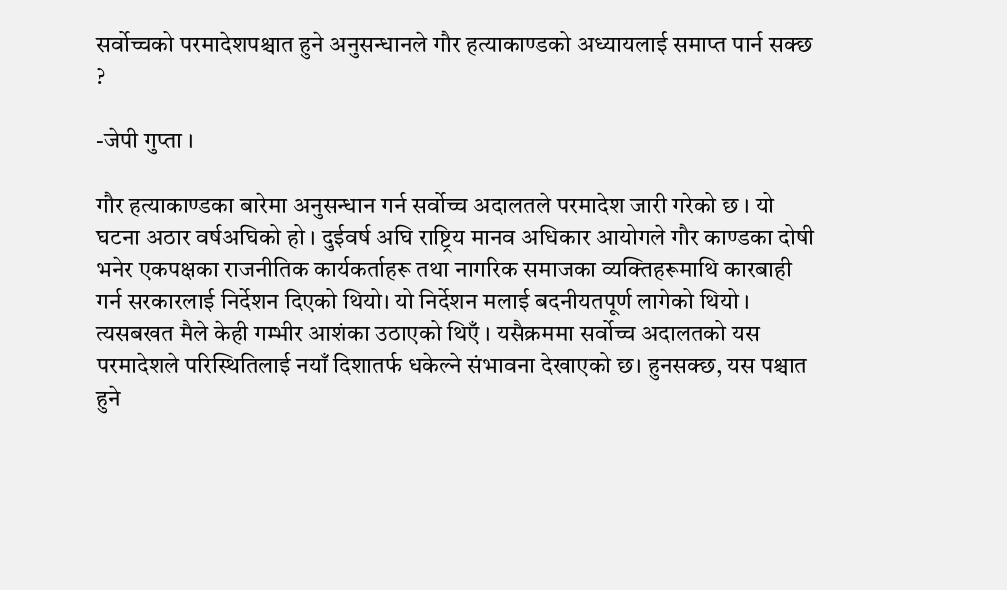सर्वोच्चको परमादेशपश्चात हुने अनुसन्धानले गौर हत्याकाण्डको अध्यायलाई समाप्त पार्न सक्छ ?

-जेपी गुप्ता ।

गौर हत्याकाण्डका बारेमा अनुसन्धान गर्न सर्वोच्च अदालतले परमादेश जारी गरेको छ । यो घटना अठार वर्षअघिको हो । दुईवर्ष अघि राष्ट्रिय मानव अधिकार आयोगले गौर काण्डका दोषी भनेर एकपक्षका राजनीतिक कार्यकर्ताहरू तथा नागरिक समाजका व्यक्तिहरूमाथि कारबाही गर्न सरकारलाई निर्देशन दिएको थियो। यो निर्देशन मलाई बदनीयतपूर्ण लागेको थियो । त्यसबखत मैले केही गम्भीर आशंका उठाएको थिएँ । यसैक्रममा सर्वोच्च अदालतको यस परमादेशले परिस्थितिलाई नयाँ दिशातर्फ धकेल्ने संभावना देखाएको छ। हुनसक्छ, यस पश्चात हुने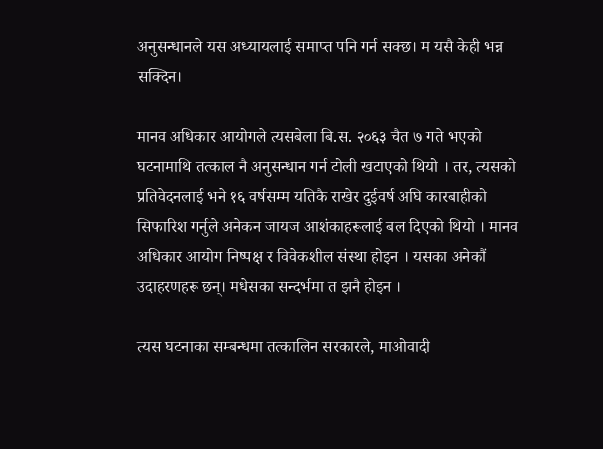अनुसन्धानले यस अध्यायलाई समाप्त पनि गर्न सक्छ। म यसै केही भन्न सक्दिन।

मानव अधिकार आयोगले त्यसबेला बि.स. २०६३ चैत ७ गते भएको घटनामाथि तत्काल नै अनुसन्धान गर्न टोली खटाएको थियो । तर, त्यसको प्रतिवेदनलाई भने १६ वर्षसम्म यतिकै राखेर दुईवर्ष अघि कारबाहीको सिफारिश गर्नुले अनेकन जायज आशंकाहरूलाई बल दिएको थियो । मानव अधिकार आयोग निष्पक्ष र विवेकशील संस्था होइन । यसका अनेकौं उदाहरणहरू छन्। मधेसका सन्दर्भमा त झनै होइन ।

त्यस घटनाका सम्बन्धमा तत्कालिन सरकारले, माओवादी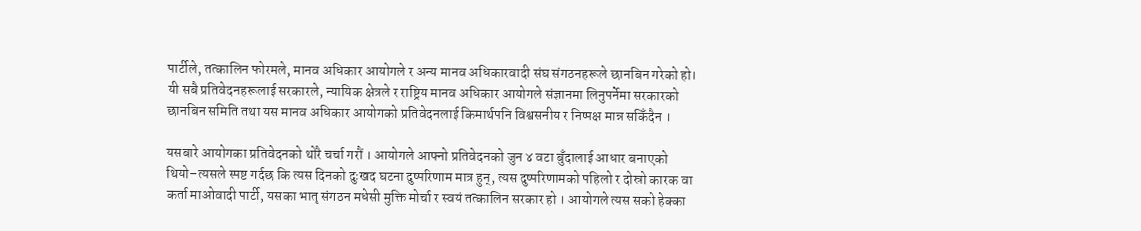पार्टीले, तत्कालिन फोरमले, मानव अधिकार आयोगले र अन्य मानव अधिकारवादी संघ संगठनहरूले छानबिन गरेको हो। यी सबै प्रतिवेदनहरूलाई सरकारले, न्यायिक क्षेत्रले र राष्ट्रिय मानव अधिकार आयोगले संज्ञानमा लिनुपर्नेमा सरकारको छानबिन समिति तथा यस मानव अधिकार आयोगको प्रतिवेदनलाई किमार्थपनि विश्वसनीय र निष्पक्ष मान्न सकिँदैन ।

यसबारे आयोगका प्रतिवेदनको थोरै चर्चा गरौं । आयोगले आफ्नो प्रतिवेदनको जुन ४ वटा बुँदालाई आधार बनाएको थियो–त्यसले स्पष्ट गर्दछ कि त्यस दिनको दुःखद घटना दुष्परिणाम मात्र हुन्, त्यस दुष्परिणामको पहिलो र दोस्रो कारक वा कर्ता माओवादी पार्टी, यसका भातृ संगठन मधेसी मुक्ति मोर्चा र स्वयं तत्कालिन सरकार हो । आयोगले त्यस सको हेक्का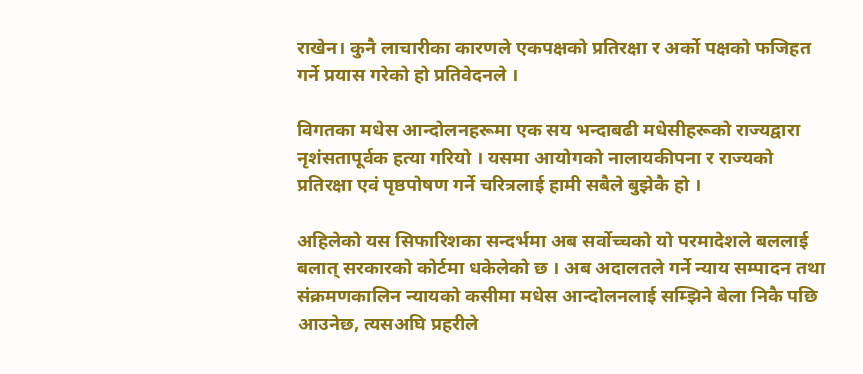राखेन। कुनै लाचारीका कारणले एकपक्षको प्रतिरक्षा र अर्को पक्षको फजिहत गर्ने प्रयास गरेको हो प्रतिवेदनले ।

विगतका मधेस आन्दोलनहरूमा एक सय भन्दाबढी मधेसीहरूको राज्यद्वारा नृशंसतापूर्वक हत्या गरियो । यसमा आयोगको नालायकीपना र राज्यको प्रतिरक्षा एवं पृष्ठपोषण गर्ने चरित्रलाई हामी सबैले बुझेकै हो ।

अहिलेको यस सिफारिशका सन्दर्भमा अब सर्वोच्चको यो परमादेशले बललाई बलात् सरकारको कोर्टमा धकेलेको छ । अब अदालतले गर्ने न्याय सम्पादन तथा संक्रमणकालिन न्यायको कसीमा मधेस आन्दोलनलाई सम्झिने बेला निकै पछि आउनेछ, त्यसअघि प्रहरीले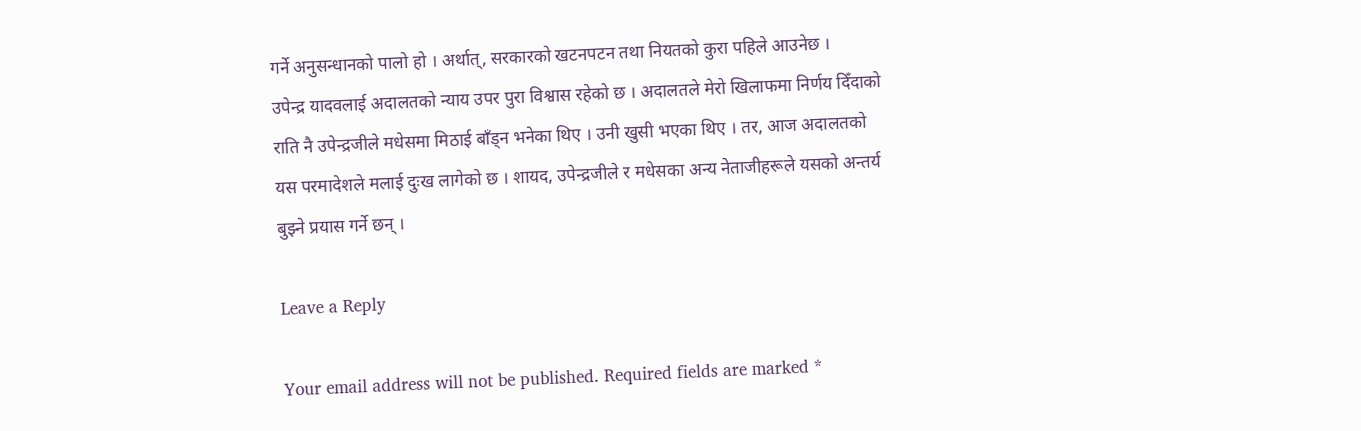गर्ने अनुसन्धानको पालो हो । अर्थात्, सरकारको खटनपटन तथा नियतको कुरा पहिले आउनेछ ।
उपेन्द्र यादवलाई अदालतको न्याय उपर पुरा विश्वास रहेको छ । अदालतले मेरो खिलाफमा निर्णय दिँदाको राति नै उपेन्द्रजीले मधेसमा मिठाई बाँड्न भनेका थिए । उनी खुसी भएका थिए । तर, आज अदालतको यस परमादेशले मलाई दुःख लागेको छ । शायद, उपेन्द्रजीले र मधेसका अन्य नेताजीहरूले यसको अन्तर्य बुझ्ने प्रयास गर्ने छन् ।

Leave a Reply

Your email address will not be published. Required fields are marked *